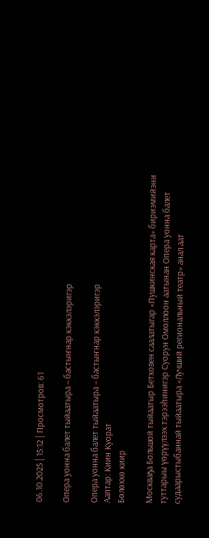06.10.2025 | 15:12 | Просмотров: 61

Опера уонна балет тыйаатыра – бастыҥнар кэккэлэригэр

Опера уонна балет тыйаатыра – бастыҥнар кэккэлэригэр
Ааптар: Киин Куорат
Бөлөххө киир

Москваҕа Большой тыйаатыр Бетховен саалатыгар «Пушкинская карта» бириэмийэни туттарыы үөрүүлээх тэрээһинигэр Суорун Омоллоон аатынан Опера уонна балет судаарыстыбаннай тыйаатыра «Лучший региональный театр» анал аат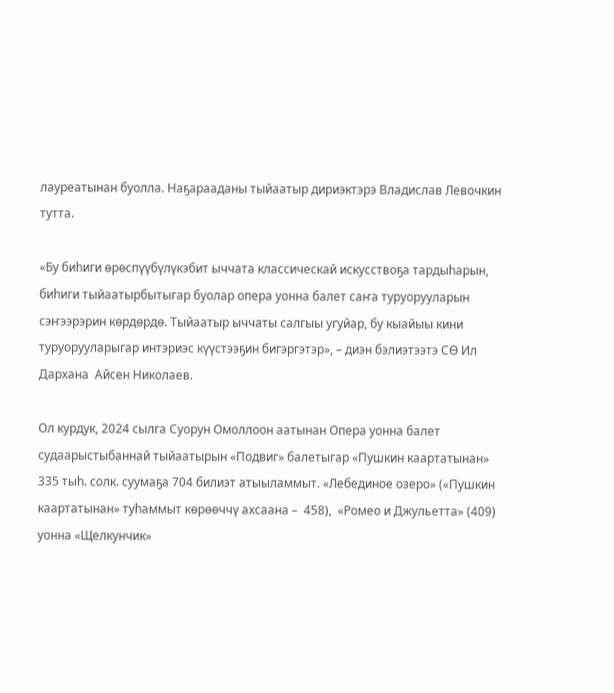лауреатынан буолла. Наҕарааданы тыйаатыр дириэктэрэ Владислав Левочкин тутта.

«Бу биһиги өрөспүүбүлүкэбит ыччата классическай искусствоҕа тардыһарын, биһиги тыйаатырбытыгар буолар опера уонна балет саҥа туруорууларын сэҥээрэрин көрдөрдө. Тыйаатыр ыччаты салгыы угуйар, бу кыайыы кини туруорууларыгар интэриэс күүстээҕин бигэргэтэр», – диэн бэлиэтээтэ СӨ Ил Дархана  Айсен Николаев.

Ол курдук, 2024 сылга Суорун Омоллоон аатынан Опера уонна балет судаарыстыбаннай тыйаатырын «Подвиг» балетыгар «Пушкин каартатынан» 335 тыһ. солк. суумаҕа 704 билиэт атыыламмыт. «Лебединое озеро» («Пушкин каартатынан» туһаммыт көрөөччү ахсаана –  458),  «Ромео и Джульетта» (409) уонна «Щелкунчик»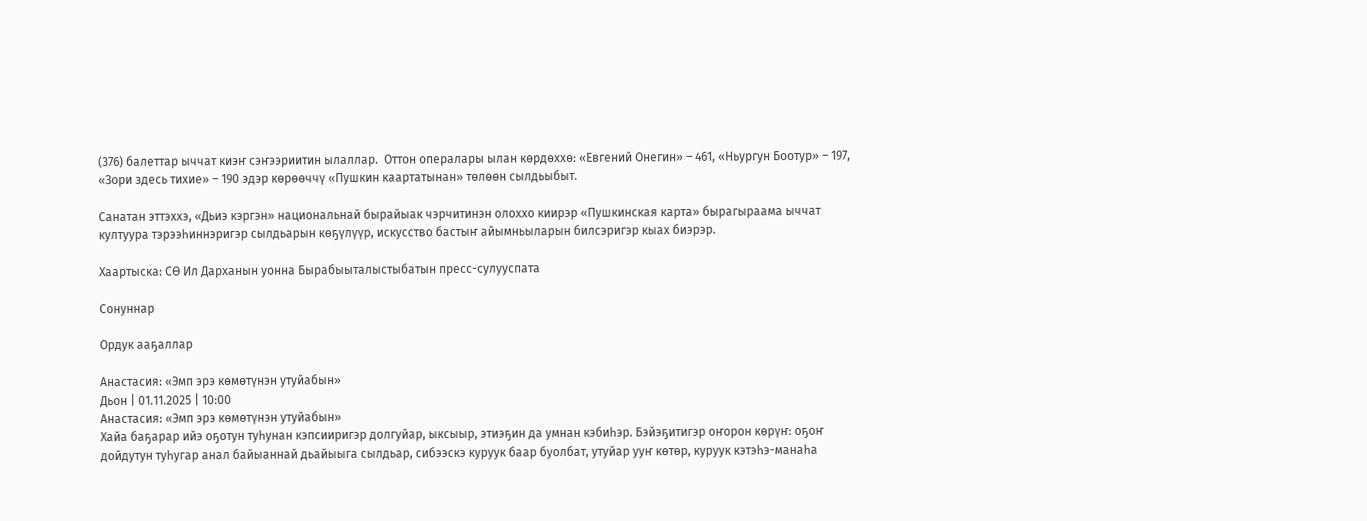(376) балеттар ыччат киэҥ сэҥээриитин ылаллар.  Оттон опералары ылан көрдөххө: «Евгений Онегин» – 461, «Ньургун Боотур» – 197, «Зори здесь тихие» – 190 эдэр көрөөччү «Пушкин каартатынан» төлөөн сылдьыбыт.

Санатан эттэххэ, «Дьиэ кэргэн» национальнай бырайыак чэрчитинэн олоххо киирэр «Пушкинская карта» бырагыраама ыччат култуура тэрээһиннэригэр сылдьарын көҕүлүүр, искусство бастыҥ айымньыларын билсэригэр кыах биэрэр.

Хаартыска: СӨ Ил Дарханын уонна Бырабыыталыстыбатын пресс-сулууспата

Сонуннар

Ордук ааҕаллар

Анастасия: «Эмп эрэ көмөтүнэн утуйабын»
Дьон | 01.11.2025 | 10:00
Анастасия: «Эмп эрэ көмөтүнэн утуйабын»
Хайа баҕарар ийэ оҕотун туһунан кэпсииригэр долгуйар, ыксыыр, этиэҕин да умнан кэбиһэр. Бэйэҕитигэр оҥорон көрүҥ: оҕоҥ дойдутун туһугар анал байыаннай дьайыыга сылдьар, сибээскэ куруук баар буолбат, утуйар ууҥ көтөр, куруук кэтэһэ-манаһа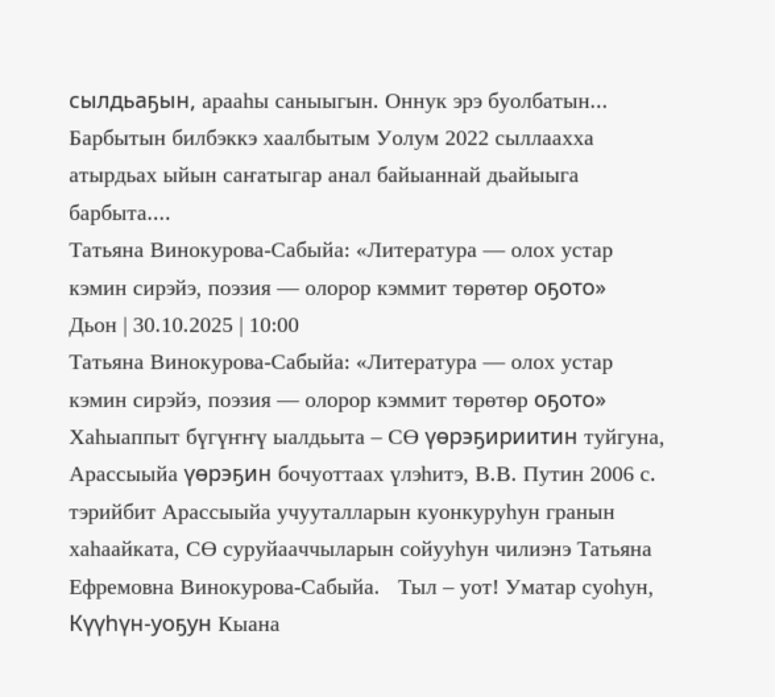сылдьаҕын, арааһы саныыгын. Оннук эрэ буолбатын...   Барбытын билбэккэ хаалбытым Уолум 2022 сыллаахха атырдьах ыйын саҥатыгар анал байыаннай дьайыыга барбыта....
Татьяна Винокурова-Сабыйа: «Литература — олох устар кэмин сирэйэ, поэзия — олорор кэммит төрөтөр оҕото»
Дьон | 30.10.2025 | 10:00
Татьяна Винокурова-Сабыйа: «Литература — олох устар кэмин сирэйэ, поэзия — олорор кэммит төрөтөр оҕото»
Хаһыаппыт бүгүҥҥү ыалдьыта – СӨ үөрэҕириитин туйгуна, Арассыыйа үөрэҕин бочуоттаах үлэһитэ, В.В. Путин 2006 с. тэрийбит Арассыыйа учууталларын куонкуруһун гранын хаһаайката, СӨ суруйааччыларын сойууһун чилиэнэ Татьяна Ефремовна Винокурова-Сабыйа.   Тыл – уот! Уматар суоһун, Күүһүн-уоҕун Кыана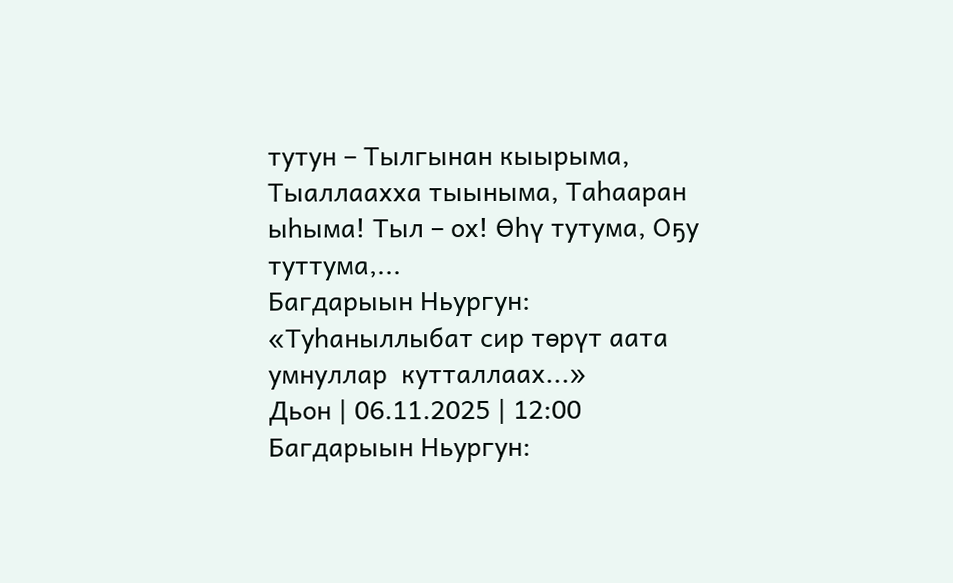тутун – Тылгынан кыырыма, Тыаллаахха тыыныма, Таһааран ыһыма! Тыл – ох! Өһү тутума, Оҕу туттума,...
Багдарыын Ньургун: «Туһаныллыбат сир төрүт аата умнуллар  кутталлаах...»
Дьон | 06.11.2025 | 12:00
Багдарыын Ньургун: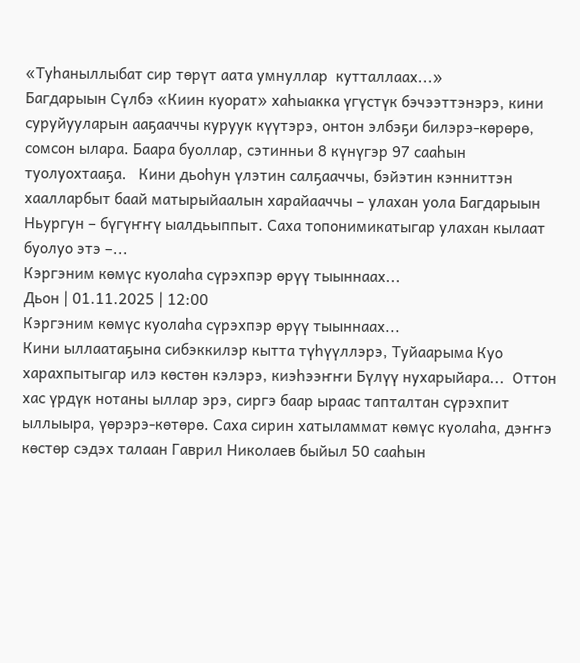«Туһаныллыбат сир төрүт аата умнуллар  кутталлаах...»
Багдарыын Сүлбэ «Киин куорат» хаһыакка үгүстүк бэчээттэнэрэ, кини суруйууларын ааҕааччы куруук күүтэрэ, онтон элбэҕи билэрэ-көрөрө, сомсон ылара. Баара буоллар, сэтинньи 8 күнүгэр 97 сааһын туолуохтааҕа.   Кини дьоһун үлэтин салҕааччы, бэйэтин кэнниттэн хаалларбыт баай матырыйаалын харайааччы – улахан уола Багдарыын Ньургун – бүгүҥҥү ыалдьыппыт. Саха топонимикатыгар улахан кылаат буолуо этэ –...
Кэргэним көмүс куолаһа сүрэхпэр өрүү тыыннаах...
Дьон | 01.11.2025 | 12:00
Кэргэним көмүс куолаһа сүрэхпэр өрүү тыыннаах...
Кини ыллаатаҕына сибэккилэр кытта түһүүллэрэ, Туйаарыма Куо харахпытыгар илэ көстөн кэлэрэ, киэһээҥҥи Бүлүү нухарыйара...  Оттон хас үрдүк нотаны ыллар эрэ, сиргэ баар ыраас тапталтан сүрэхпит ыллыыра, үөрэрэ-көтөрө. Саха сирин хатыламмат көмүс куолаһа, дэҥҥэ көстөр сэдэх талаан Гаврил Николаев быйыл 50 сааһын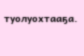туолуохтааҕа.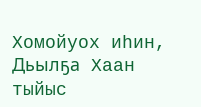Хомойуох иһин, Дьылҕа Хаан тыйыс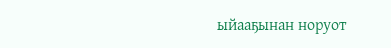ыйааҕынан норуот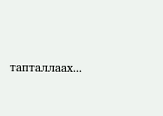тапталлаах...